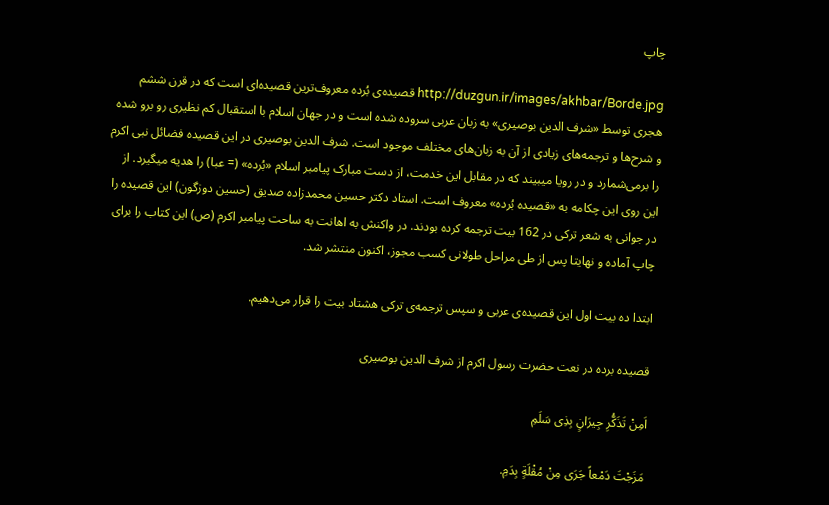چاپ

http://duzgun.ir/images/akhbar/Borde.jpg قصیده‌ی بُرده معروف‌ترین قصیده‌ای است که در قرن ششم هجری توسط «شرف الدین بوصیری» به زبان عربی سروده شده است و در جهان اسلام با استقبال کم نظیری رو برو شده و شرح‌ها و ترجمه‌های زیادی از آن به زبان‌های مختلف موجود است. شرف الدین بوصیری در این قصیده فضائل نبی اکرم را برمی‌شمارد و در رویا میبیند که در مقابل این خدمت، از دست مبارک پیامبر اسلام «بُرده» (= عبا) را هدیه میگیرد. از این روی این چکامه به «قصیده بُرده» معروف است. استاد دکتر حسین محمدزاده صدیق (حسین دوزگون) این قصیده را در جوانی به شعر ترکی در 162 بیت ترجمه کرده‌ بودند. در واکنش به اهانت به ساحت پیامبر اکرم (ص) این کتاب را برای چاپ آماده و نهایتا پس از طی مراحل طولانی کسب مجوز، اکنون منتشر شد.

ابتدا ده بیت اول این قصیده‌ی عربی و سپس ترجمه‌ی ترکی هشتاد بیت را قرار می‌دهیم.

قصیده برده در نعت حضرت رسول اکرم از شرف الدین بوصیری

اَمِنْ تَذَکُّرِ جِیرَانٍ بِذِی سَلَمِ

مَزَجْتَ دَمْعاً جَرَی مِنْ مُقْلَةٍ بِدَمِ.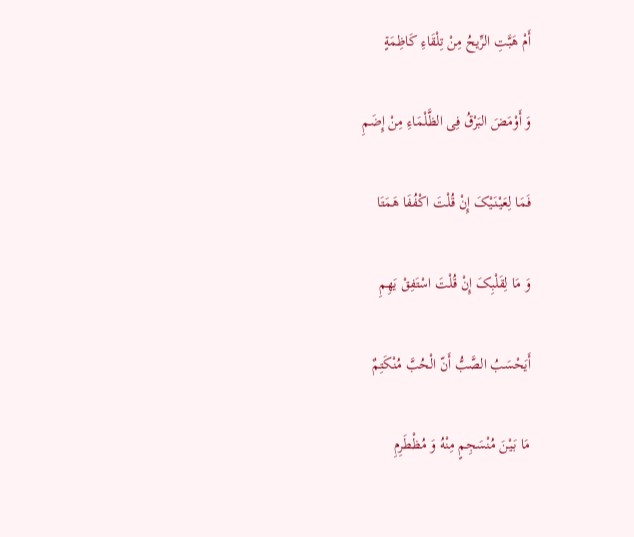أَمْ هَبَّتِ الرِّیحُ مِنْ تِلْقَاءِ کَاظِمَةٍ

وَ أَوْمَضَ البَرْقُ فِی الظَّلْمَاءِ مِنْ إِضَمِ

فَمَا لِعَیْنَیْکَ إِنْ قُلْتَ اکْفُفَا هَمَتَا

وَ مَا لِقَلْبِکَ إِنْ قُلْتَ اسْتَفِقْ یَهِمِ

أَیَحْسَبُ الصَّبُّ أَنّ الْحُبَّ مُنْکَتِمٌ

مَا بَیْنَ مُنْسَجِمٍ مِنْهُ وَ مُظْطَرِمِ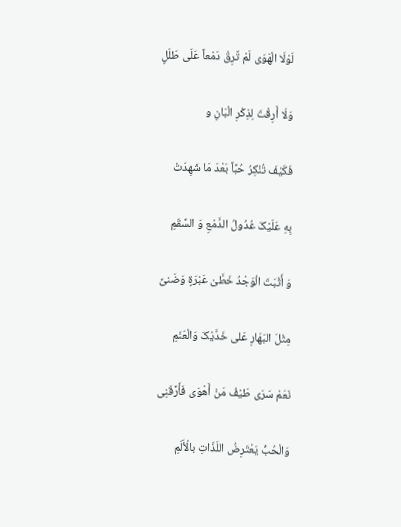لَوْلَا الْهَوَی لَمْ تٌرِقْ دَمْعاً عَلَی طَلَلٍ

وَلَا أَرِقْتَ لِذِكْرِ الْبَانِ و

فَکَیْفَ تُنْکِرُ حُبَّاً بَعْدَ مَا شَهِدَتْ

بِهِ عَلَیْکَ عُدُولُ الدَّمْعِ وَ السَّقَمِ

وَ أَثْبَتَ الْوَجْدُ خَطَّیْ عَبْرَةٍ وَضَنیً

مِثْلَ البَهَارِ عَلی خَدَّیْکَ وَالْعَنَمِ

نَعَمْ سَرَی طَیْفُ مَنْ أَهْوَی فَأَرَّقَنِی

وَالْحُبُّ یَعْتَرِضُ اللَذّاتِ بالْأَلَمِ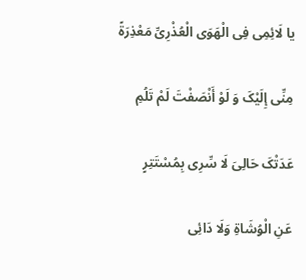یا لَائِمِی فِی الْهَوَی الْعُذْرِیِّ مَعْذِرَةً

مِنِّی إِلَیْکَ وَ لَوْ أَنْصَفْتَ لَمْ تَلُمِ

عَدَتْکَ حَالِیَ لَا سِّرِی بِمُسْتَتِرٍ

عَنِ الْوُشَاةِ وَلَا دَائِی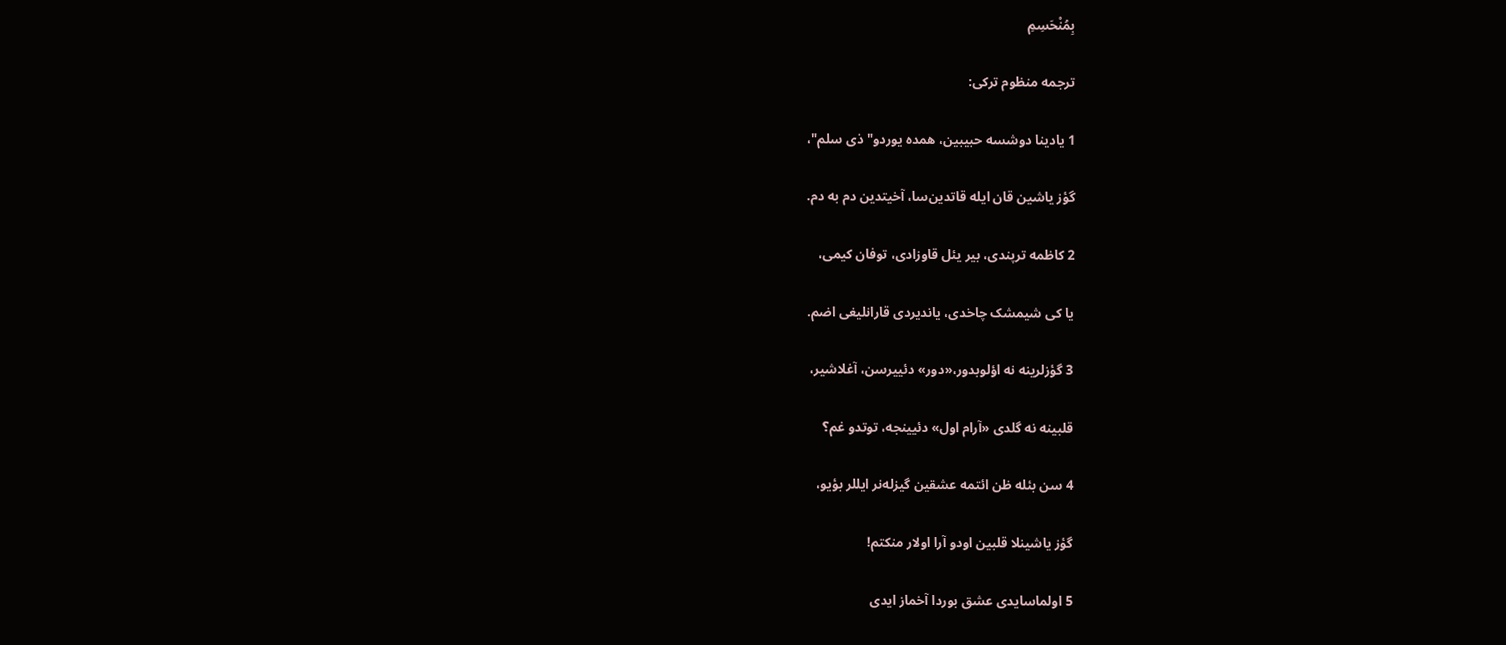بِمُنْحَسِمِ

ترجمه منظوم ترکی:

1 یادینا دوشسه‌ حبیبین، همده یوردو" ذی سلم"،

گؤز یاشین قان ایله قاتدین‌سا، آخیتدین دم به دم.

2 کاظمه ترپندی، بیر یئل قاوزادی، توفان کیمی،

یا کی شیمشک چاخدی، یاندیردی قارانلیغی اضم.

3 گؤزلرینه نه اؤلوبدور،«دور» دئییرسن، آغلاشیر،

قلبینه نه گلدی «آرام اول» دئیینجه، توتدو غم؟

4 سن بئله ظن ائتمه عشقین گیزله‌نر ایللر بؤیو،

گؤز یاشینلا قلبین اودو آرا اولار منکتم!

5 اولماسایدی عشق بوردا آخماز ایدی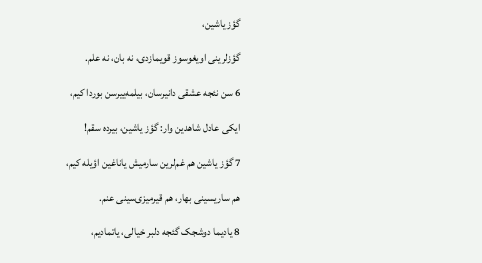گؤز یاشین،

گؤزلرینی اویغوسوز قویمازدی، نه بان، نه علم.

6 سن نئجه عشقی دانیرسان، بیلمه‌ییرسن بوردا کیم،

ایکی عادل شاهدین وار: گؤز یاشین، بیرده سقم!

7 گؤز یاشین هم غم‌لرین سارمیش یاناغین اؤیله کیم،

هم ساریسینی بهار، هم قیرمیزی‌سینی عنم.

8 یادیما دوشجک گئجه دلبر خیالی، یاتمادیم،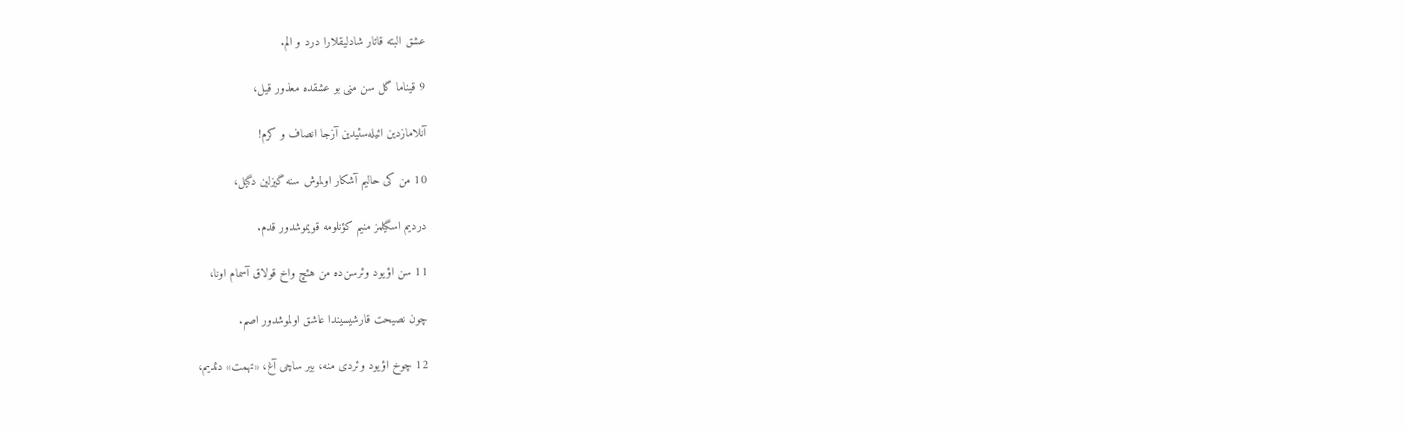عشق البته قاتار شادلیقلارا درد و الم.

9 قیناما گل سن منی بو عشقده معذور قیل،

آنلامازدین ائیله‌سئیدین آزجا انصاف و کرم!

10 من کی حالیم آشکار اولموش سنه گیزلین دگیل،

دردیم اسگیلمز منیم کؤنلومه قویموشدور قدم.

11 سن اؤیود وئرسن‌ده من هئچ واخ قولاق آسمام اونا،

چون نصیحت قارشیسیندا عاشق اولموشدور اصم.

12 چوخ اؤیود وئردی منه، بیر ساچی آغ، «تهمت» دئدیم،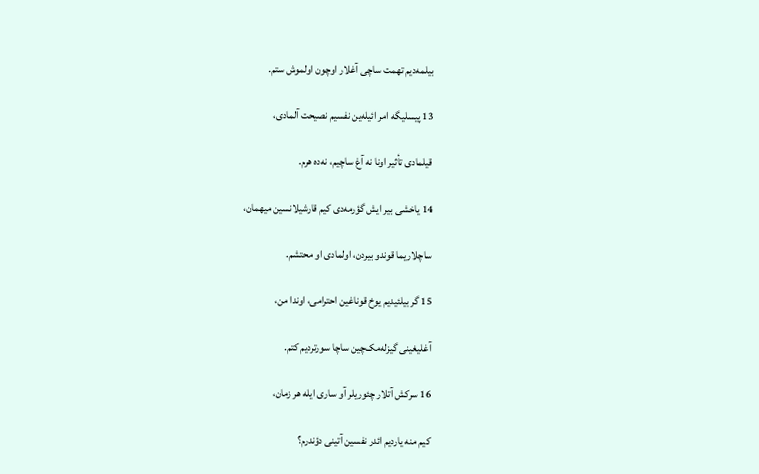بیلمه‌دیم تهمت ساچی آغلار اوچون اولموش ستم.

13 پیسلیگه امر ائیله‌ین نفسیم نصیحت آلمادی،

قیلمادی تأثیر اونا نه آغ ساچیم، نه‌ده هرم.

14 یاخشی بیر ایش گؤرمه‌دی کیم قارشیلانسین میهمان،

ساچلاریما قوندو بیردن، اولمادی او محتشم.

15 گر بیلئیدیم یوخ قوناغین احترامی، اوندا من،

آغلیغینی گیزله‌مک‌چین ساچا سورتردیم کتم.

16 سرکش آتلار چئوریلر آو ساری ایله هر زمان،

کیم منه یاردیم ائدر نفسین آتینی دؤندرم؟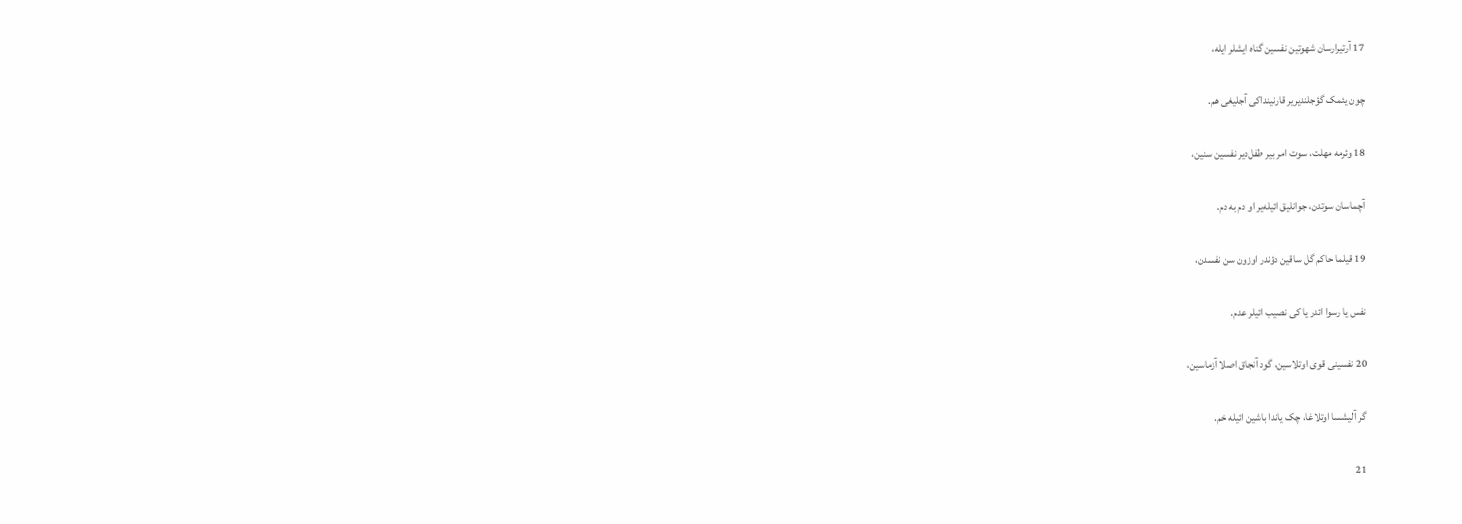17 آرتیرارسان شهوتین نفسین گناه ایشلر ایله،

چون یئمک گؤجلندیریر قارنینداکی آجلیغی هم.

18 وئرمه مهلت، سوت امر بیر طفل‌دیر نفسین سنین،

آچماسان سوتدن، جوانلیق ائیله‌یر او دم به دم.

19 قیلما حاکم گل ساقین دؤندر اوزون سن نفسدن،

نفس یا رسوا ائدر یا کی نصیب ائیلر عدم.

20 نفسینی قوی اوتلاسین، گود آنجاق اصلا آزماسین،

گر آلیشسا اوتلاغا، چک یاندا باشین ائیله‌ خم.

21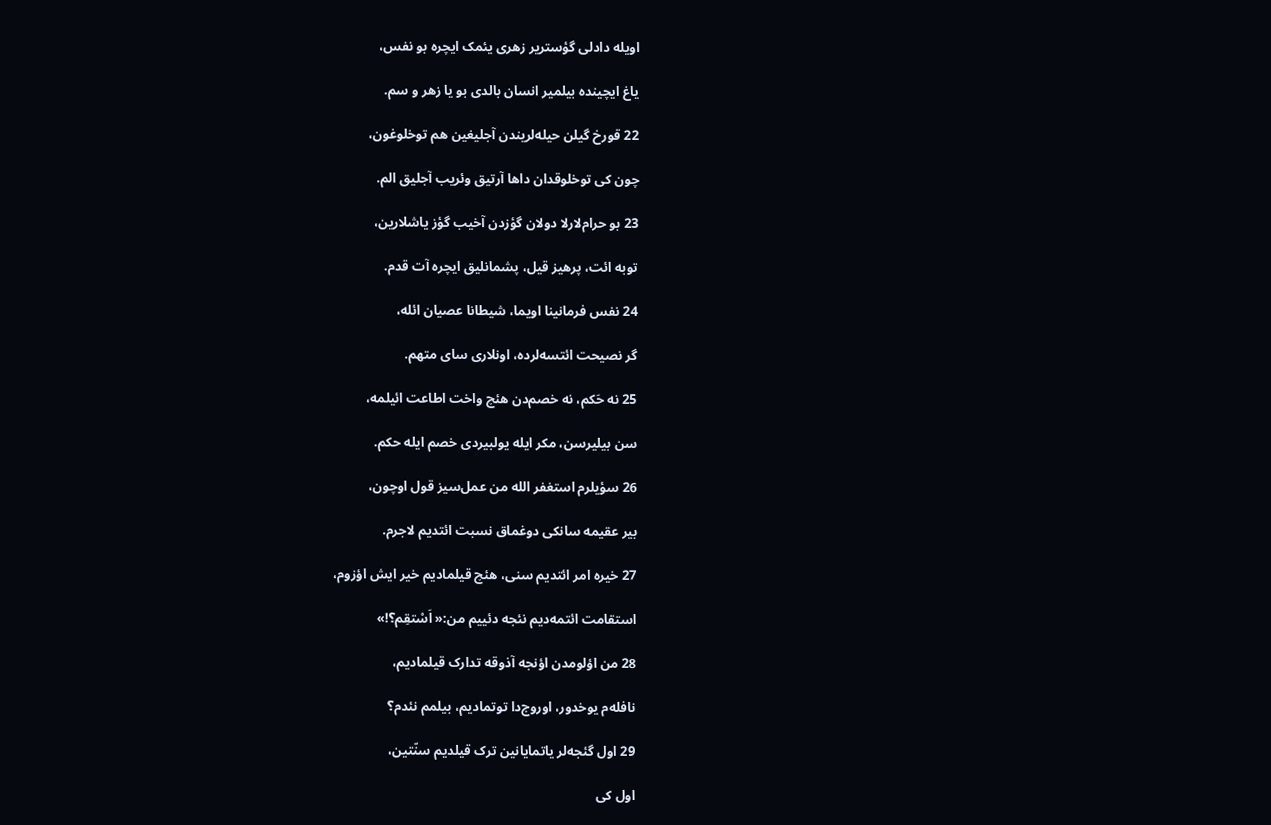اویله دادلی گؤستریر زهری یئمک ایچره بو نفس،

یاغ ایچینده بیلمیر انسان بالدی بو یا زهر و سم.

22 قورخ گیلن حیله‌لریندن آجلیغین هم توخلوغون،

چون کی توخلوقدان داها آرتیق وئریب آجلیق الم.

23 بو حرام‌لارلا دولان گؤزدن آخیب گؤز یاشلارین،

توبه ائت، پرهیز قیل، پشمانلیق ایچره آت قدم.

24 نفس فرمانینا اویما، شیطانا عصیان ائله،

گر نصیحت ائتسه‌لرده، اونلاری سای متهم.

25 نه حَکم، نه خصم‌دن هئچ واخت اطاعت ائیلمه،

سن بیلیرسن، مکر ایله یولبیردی خصم ایله حکم.

26 سؤیلرم استغفر الله من عمل‌سیز قول اوچون،

بیر عقیمه سانکی دوغماق نسبت ائتدیم لاجرم.

27 خیره امر ائتدیم سنی، هئچ قیلمادیم خیر ایش اؤزوم،

استقامت ائتمه‌دیم نئجه دئییم من:« اَسْتقِم؟!»

28 من اؤلومدن اؤنجه آذوقه تدارک قیلمادیم،

نافله‌م یوخدور، اوروج‌دا توتمادیم، بیلمم نئدم؟

29 اول گئجه‌لر یاتمایانین ترک قیلدیم سنّتین،

اول کی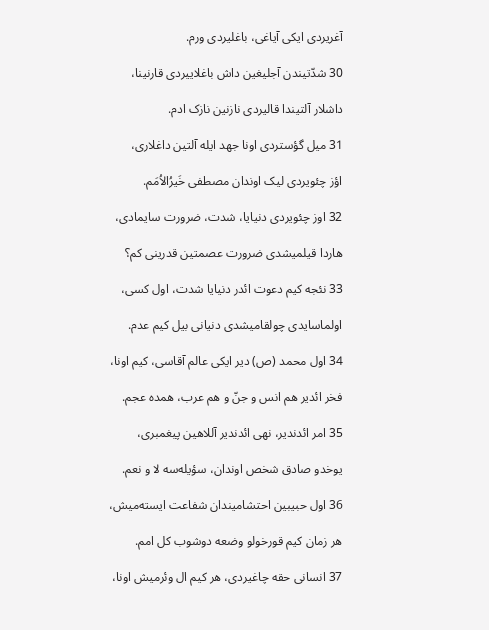آغریردی ایکی آیاغی، باغلیردی ورم.

30 شدّتیندن آجلیغین داش باغلاییردی قارنینا،

داشلار آلتیندا قالیردی نازنین نازک ادم.

31 میل گؤستردی اونا جهد ایله آلتین داغلاری،

اؤز چئویردی لیک اوندان مصطفی خَیرُالاُمَم.

32 اوز چئویردی دنیایا، شدت، ضرورت سایمادی،

هاردا قیلمیشدی ضرورت عصمتین قدرینی کم؟

33 نئجه کیم دعوت ائدر دنیایا شدت، اول کسی،

اولماسایدی چولقامیشدی دنیانی بیل کیم عدم.

34 اول محمد (ص) دیر ایکی عالم آقاسی، کیم اونا،

فخر ائدیر هم انس و جنّ و هم عرب، همده عجم.

35 امر ائدندیر، نهی ائدندیر آللاهین پیغمبری،

یوخدو صادق شخص اوندان، سؤیله‌سه لا و نعم.

36 اول حبیبین احتشامیندان شفاعت ایسته‌میش،

هر زمان کیم قورخولو وضعه دوشوب کل امم.

37 انسانی حقه چاغیردی، هر کیم ال وئرمیش اونا،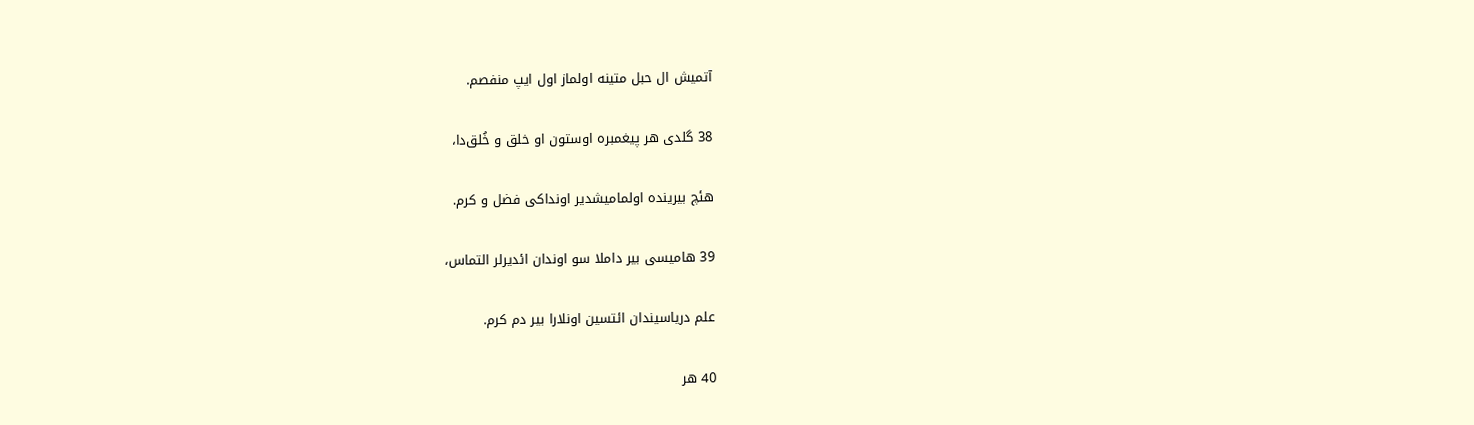آتمیش ال حبل متینه اولماز اول ایپ منفصم.

38 گلدی هر پیغمبره اوستون او خلق و خُلق‌دا،

هئچ بیرینده اولمامیشدیر اونداکی فضل و کرم.

39 هامیسی بیر داملا سو اوندان ائدیرلر التماس،

علم دریاسیندان ائتسین اونلارا بیر دم کرم.

40 هر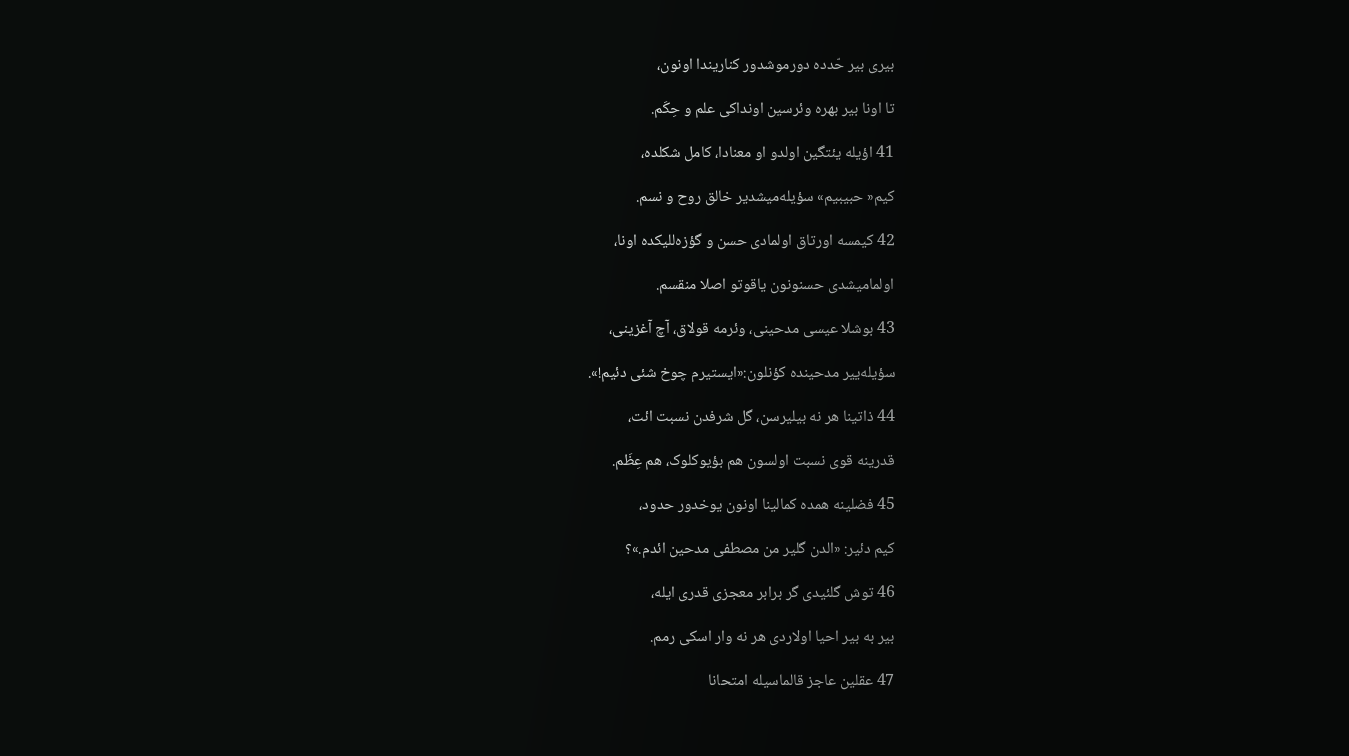بیری بیر حّدده دورموشدور کناریندا اونون،

تا اونا بیر بهره وئرسین اونداکی علم و حِکَم.

41 اؤیله یئتگین اولدو او معنادا، کامل شکلده،

کیم« حبیبیم» سؤیله‌میشدیر خالق روح و نسم.

42 کیمسه اورتاق اولمادی حسن و گؤزه‌للیکده اونا،

اولمامیشدی حسنونون یاقوتو اصلا منقسم.

43 بوشلا عیسی مدحینی، وئرمه قولاق، آچ آغزینی،

سؤیله‌ییر مدحینده کؤنلون:«ایستیرم چوخ شئی دئیم!».

44 ذاتینا هر نه بیلیرسن، گل شرفدن نسبت ائت،

قدرینه قوی نسبت اولسون هم بؤیوکلوک، هم عِظَم.

45 فضلینه همده کمالینا اونون یوخدور حدود،

کیم دئیر: «الدن گلیر من مصطفی مدحین ائدم.»؟

46 توش گلئیدی گر برابر معجزی قدری ایله،

بیر به بیر احیا اولاردی هر نه وار اسکی رمم.

47 عقلین عاجز قالماسیله امتحانا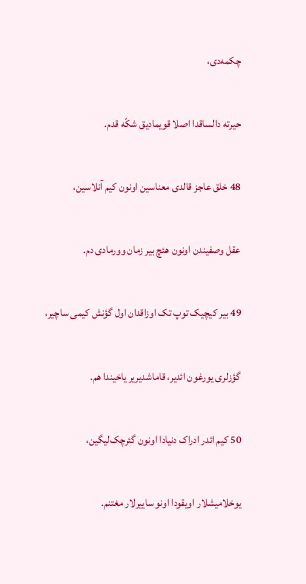چکمه‌دی،

حیرته دالساقدا اصلا قویمادیق شکّه قدم.

48 خلق عاجز قالدی معناسین اونون کیم آنلاسین،

عقل وصفیندن اونون هئچ بیر زمان وورمادی دم.

49 بیر کیچیک توپ تک اوزاقدان اول گؤنش کیمی ساچیر،

گؤزلری یورغون ائدیر، قاماشدیریر یاخیندا هم.

50 کیم ائدر ادراک دنیادا اونون گئرچک‌لیگین،

یوخلامیشلار اویقودا اونو ساییرلار مغتنم.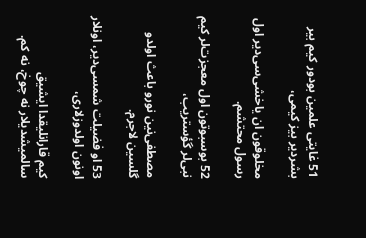51 غایتی علمین بودور کیم بیر بشردیر بیز کیمی،

مخلوقون ان یاخشی‌سی‌دیر اول رسول محتشم.

52 بوسبوتون اول معجزت‌لر کیم نبی‌لر گؤستریب،

مصطفی‌نین نورو باعث اولدو گلسین لاجرم.

53 او فضیلت شمسی‌دیر، اونلار اونون اولدوزلاری،

کیم قارانلیقدا ایشیق سالمیشدیلار نه چوخ، نه کم.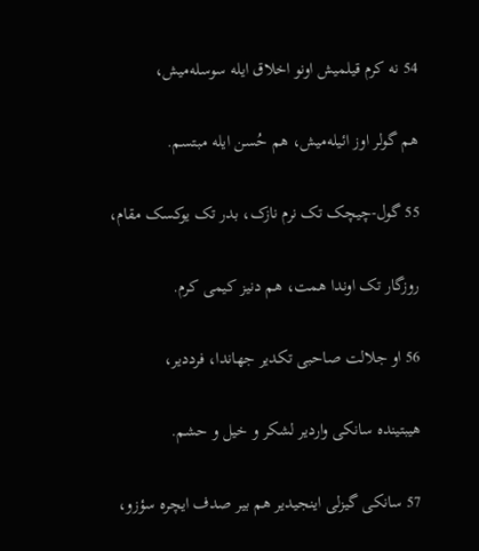54 نه کرم قیلمیش اونو اخلاق ایله سوسله‌میش،

هم گولر اوز ائیله‌میش، هم حُسن ایله مبتسم.

55 گول-چیچک تک نرم نازک، بدر تک یوکسک مقام،

روزگار تک اوندا همت، هم دنیز کیمی کرم.

56 او جلالت صاحبی تکدیر جهاندا، فرددیر،

هیبتینده سانکی واردیر لشکر و خیل و حشم.

57 سانکی گیزلی اینجیدیر هم بیر صدف ایچره سؤزو،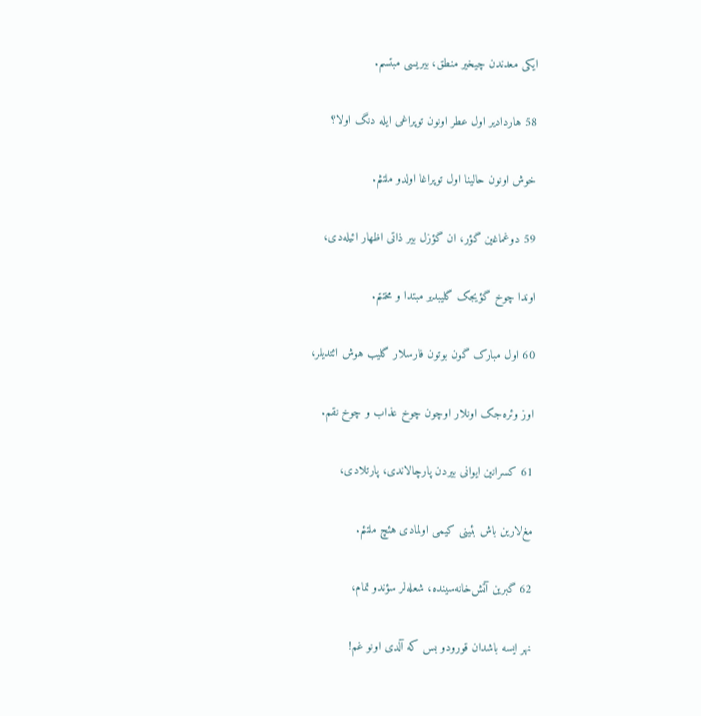ایکی معدندن چیخیر منطق، بیریسی مبتسم.

58 هاردادیر اول عطر اونون توپراغی ایله دنگ اولا؟

خوش اونون حالینا اول توپراغا اولدو ملتثم.

59 دوغماغین گؤر، ان گؤزل بیر ذاتی اظهار ائیله‌دی،

اوندا چوخ گؤیجک گلیبدیر مبتدا و مختتم.

60 اول مبارک گون بوتون فارسلار گلیب هوش ائتدیلر،

اوز وئره‌جک اونلار اوچون چوخ عذاب و چوخ نقم.

61 کسرانین ایوانی بیردن پارچالاندی، پارتلادی،

مغ‌لارین باش بئینی کیمی اولمادی هئچ ملتئم.

62 گبرین آتش‌خانه‌سینده، شعله‌لر سؤندو تمام،

نهر ایسه باشدان قورودو بس که آلدی اونو غم!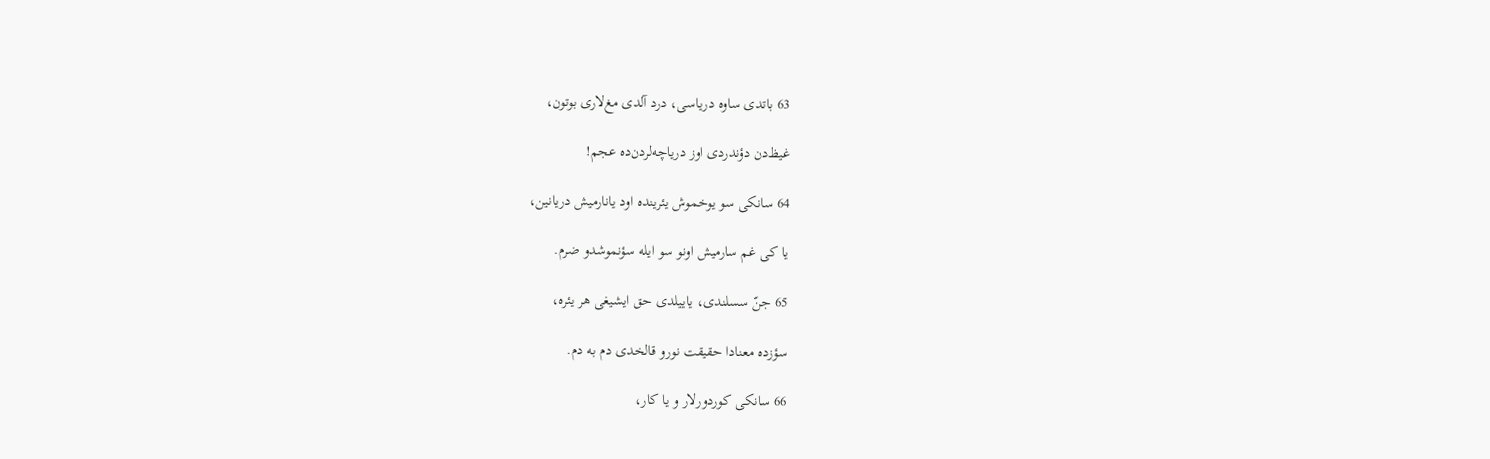63 باتدی ساوه دریاسی، درد آلدی مغ‌لاری بوتون،

غیظ‌دن دؤندردی اوز دریاچه‌لردن‌ده عجم!

64 سانکی سو یوخموش یئرینده اود یانارمیش دریانین،

یا کی غم سارمیش اونو سو ایله سؤنموشدو ضرم.

65 جنّ سسلندی، یاییلدی حق ایشیغی هر یئره،

سؤزده معنادا حقیقت نورو قالخدی دم به دم.

66 سانکی کوردورلار و یا کار،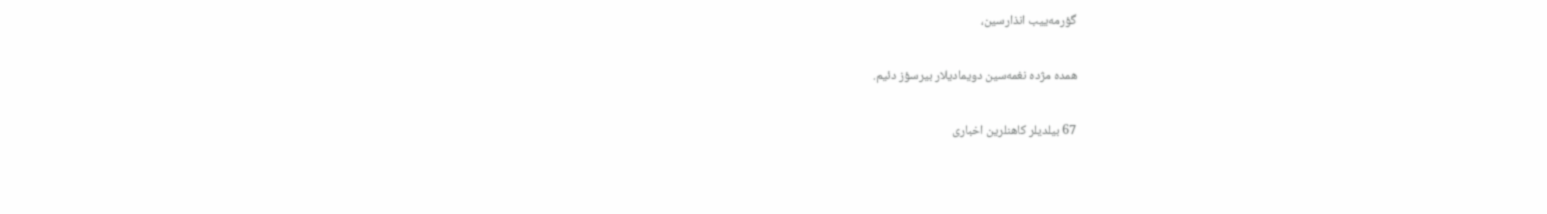گؤرمه‌ییب انذارسین،

همده مژده نغمه‌سین دویمادیلار بیرسؤز دئیم.

67 بیلدیلر کاهنلرین اخباری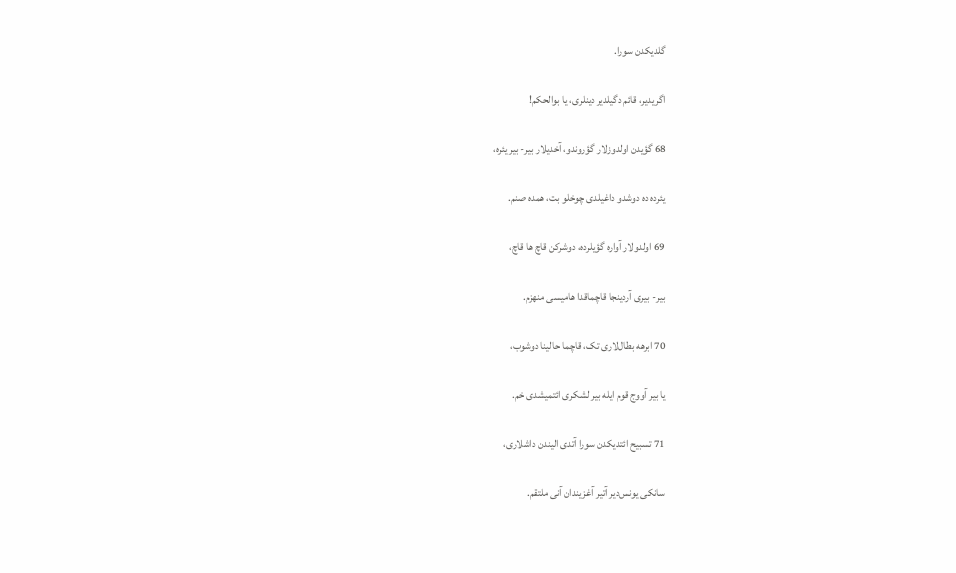گلدیکدن سورا.

اگریدیر، قائم دگیلدیر دینلری، یا بوالحکم!

68 گؤیدن اولدوزلار گؤروندو، آخدیلار بیر- بیر یئره،

یئرده ده دوشدو داغیلدی چوخلو بت، همده صنم.

69 اولدولار آواره گؤیلرده، دوشرکن قاچ ها قاچ،

بیر- بیری آردینجا قاچماقدا هامیسی منهزم.

70 ابرهه بطال‌لاری تک، قاچما حالینا دوشوب،

یا بیر آووج قوم ایله بیر لشکری ائتمیشدی خم.

71 تسبیح ائتدیکدن سورا آتدی الیندن داشلاری،

سانکی یونس‌دیر آتیر آغزیندان آنی ملتقم.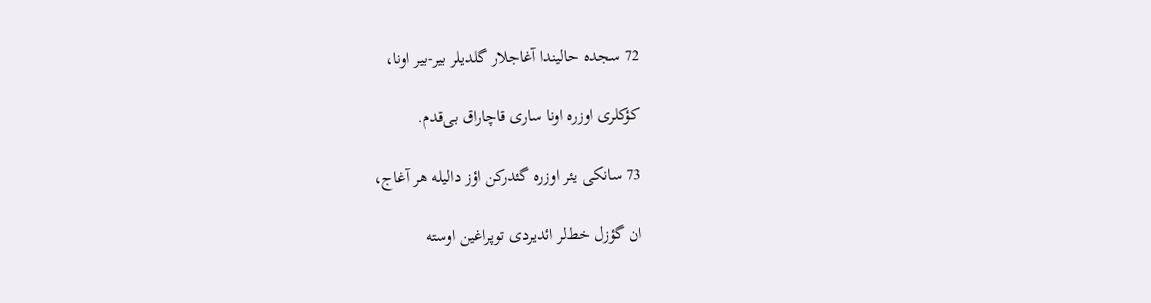72 سجده حالیندا آغاجلار گلدیلر بیر-بیر اونا،

کؤکلری اوزره اونا ساری قاچاراق بی‌قدم.

73 سانکی یئر اوزره گئدرکن اؤز دالیله هر آغاج،

ان گؤزل خط‌لر ائدیردی توپراغین اوسته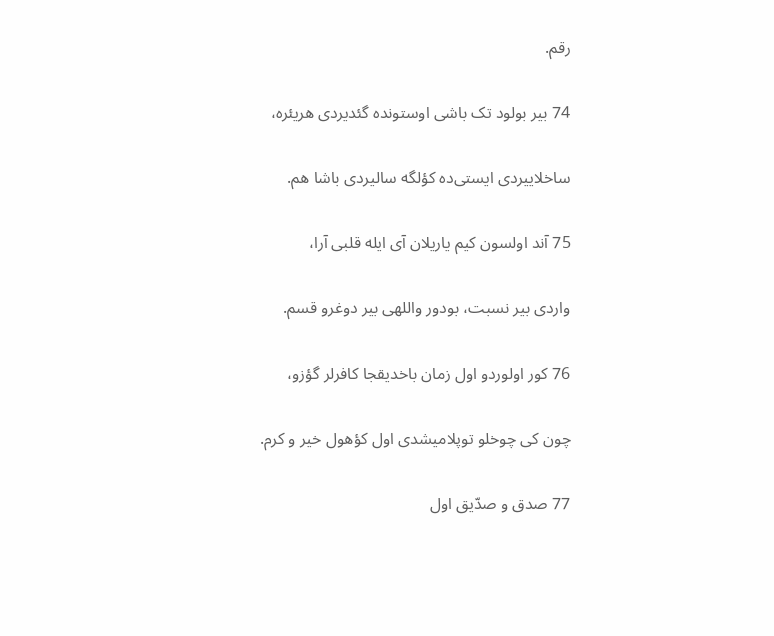رقم.

74 بیر بولود تک باشی اوستونده گئدیردی هریئره،

ساخلاییردی ایستی‌ده کؤلگه سالیردی باشا هم.

75 آند اولسون کیم یاریلان آی ایله قلبی آرا،

واردی بیر نسبت، بودور واللهی بیر دوغرو قسم.

76 کور اولوردو اول زمان باخدیقجا کافرلر گؤزو،

چون کی چوخلو توپلامیشدی اول کؤهول خیر و کرم.

77 صدق و صدّیق اول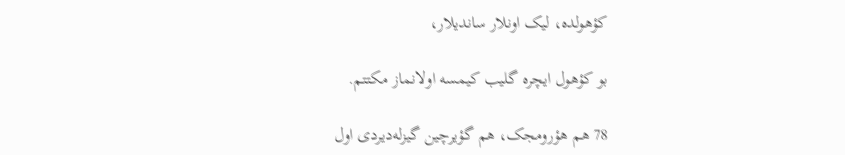کؤهولده، لیک اونلار ساندیلار،

بو کؤهول ایچره گلیب کیمسه اولانماز مکتتم.

78 هم هؤرومجک، هم گؤیرچین گیزله‌دیردی اول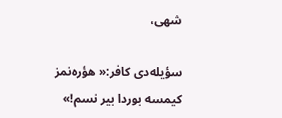شهی،

سؤیله‌دی کافر:« هؤره‌نمز کیمسه بوردا بیر نسم!»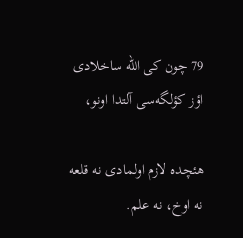79 چون کی الله ساخلادی اؤز کؤلگه‌سی آلتدا اونو،

هئچده لازم اولمادی نه قلعه‌ نه اوخ، نه علم.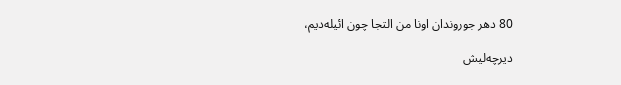80 دهر جوروندان اونا من التجا چون ائیله‌دیم،

دیرچه‌لیش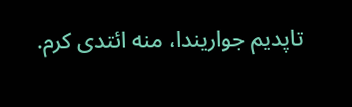تاپدیم جواریندا، منه ائتدی کرم.